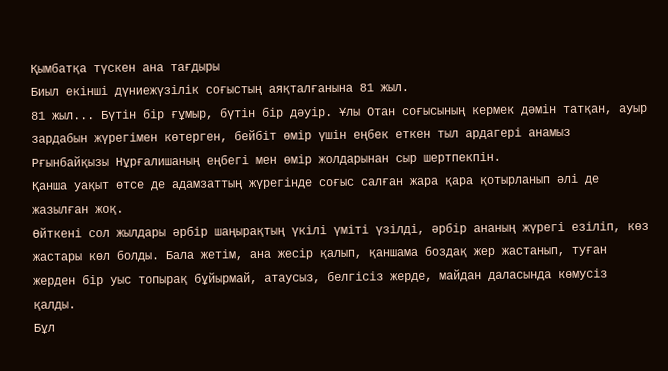Қымбатқа түскен ана тағдыры
Биыл екінші дүниежүзілік соғыстың аяқталғанына 81 жыл.
81 жыл... Бүтін бір ғұмыр, бүтін бір дәуір. Ұлы Отан соғысының кермек дәмін татқан, ауыр зардабын жүрегімен көтерген, бейбіт өмір үшін еңбек еткен тыл ардагері анамыз Рғынбайқызы Нұрғалишаның еңбегі мен өмір жолдарынан сыр шертпекпін.
Қанша уақыт өтсе де адамзаттың жүрегінде соғыс салған жара қара қотырланып әлі де жазылған жоқ.
Өйткені сол жылдары әрбір шаңырақтың үкілі үміті үзілді, әрбір ананың жүрегі езіліп, көз жастары көл болды. Бала жетім, ана жесір қалып, қаншама боздақ жер жастанып, туған жерден бір уыс топырақ бұйырмай, атаусыз, белгісіз жерде, майдан даласында көмусіз қалды.
Бұл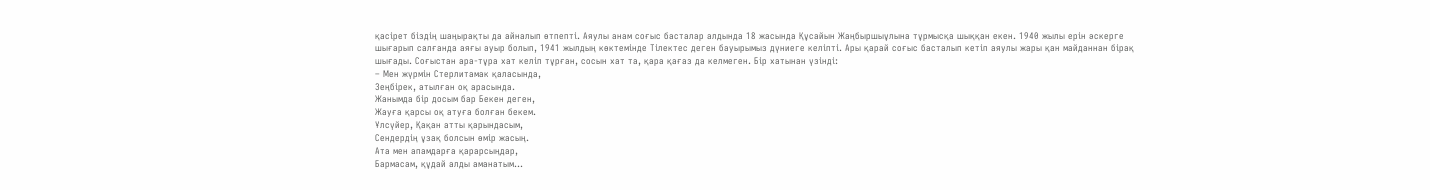қасірет біздің шаңырақты да айналып өтпепті. Аяулы анам соғыс басталар алдында 18 жасында Құсайын Жаңбыршыұлына тұрмысқа шыққан екен. 1940 жылы ерін әскерге шығарып салғанда аяғы ауыр болып, 1941 жылдың көктемінде Тілектес деген бауырымыз дүниеге келіпті. Ары қарай соғыс басталып кетіп аяулы жары қан майданнан бірақ шығады. Соғыстан ара-тұра хат келіп тұрған, сосын хат та, қара қағаз да келмеген. Бір хатынан үзінді:
– Мен жүрмін Стерлитамак қаласында,
Зеңбірек, атылған оқ арасында.
Жанымда бір досым бар Бекен деген,
Жауға қарсы оқ атуға болған бекем.
Ұлсүйер, Қақан атты қарындасым,
Сендердің ұзақ болсын өмір жасың.
Ата мен апамдарға қарарсыңдар,
Бармасам, құдай алды аманатым...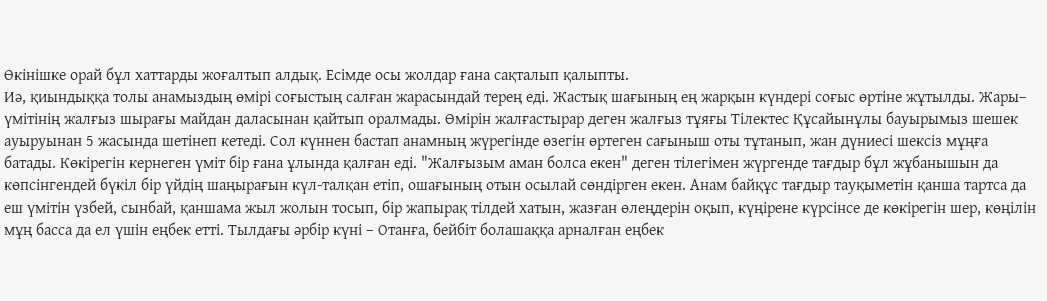Өкінішке орай бұл хаттарды жоғалтып алдық. Есімде осы жолдар ғана сақталып қалыпты.
Иә, қиындыққа толы анамыздың өмірі соғыстың салған жарасындай терең еді. Жастық шағының ең жарқын күндері соғыс өртіне жұтылды. Жары– үмітінің жалғыз шырағы майдан даласынан қайтып оралмады. Өмірін жалғастырар деген жалғыз тұяғы Тілектес Құсайынұлы бауырымыз шешек ауыруынан 5 жасында шетінеп кетеді. Сол күннен бастап анамның жүрегінде өзегін өртеген сағыныш оты тұтанып, жан дүниесі шексіз мұңға батады. Көкірегін кернеген үміт бір ғана ұлында қалған еді. "Жалғызым аман болса екен" деген тілегімен жүргенде тағдыр бұл жұбанышын да көпсінгендей бүкіл бір үйдің шаңырағын күл-талқан етіп, ошағының отын осылай сөндірген екен. Анам байқұс тағдыр тауқыметін қанша тартса да еш үмітін үзбей, сынбай, қаншама жыл жолын тосып, бір жапырақ тілдей хатын, жазған өлеңдерін оқып, күңірене күрсінсе де көкірегін шер, көңілін мұң басса да ел үшін еңбек етті. Тылдағы әрбір күні – Отанға, бейбіт болашаққа арналған еңбек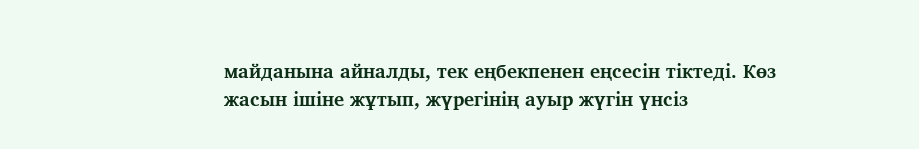майданына айналды, тек еңбекпенен еңсесін тіктеді. Көз жасын ішіне жұтып, жүрегінің ауыр жүгін үнсіз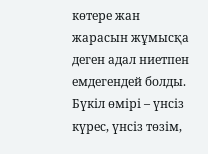көтере жан жарасын жұмысқа деген адал ниетпен емдегендей болды. Бүкіл өмірі – үнсіз күрес, үнсіз төзім,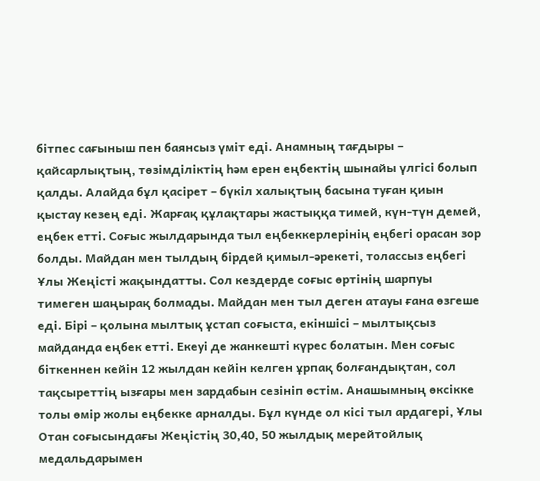бітпес сағыныш пен баянсыз үміт еді. Анамның тағдыры – қайсарлықтың, төзімділіктің һәм ерен еңбектің шынайы үлгісі болып қалды. Алайда бұл қасірет – бүкіл халықтың басына туған қиын қыстау кезең еді. Жарғақ құлақтары жастыққа тимей, күн-түн демей, еңбек етті. Соғыс жылдарында тыл еңбеккерлерінің еңбегі орасан зор болды. Майдан мен тылдың бірдей қимыл-әрекеті, толассыз еңбегі Ұлы Жеңісті жақындатты. Сол кездерде соғыс өртінің шарпуы тимеген шаңырақ болмады. Майдан мен тыл деген атауы ғана өзгеше еді. Бірі – қолына мылтық ұстап соғыста, екіншісі – мылтықсыз майданда еңбек етті. Екеуі де жанкешті күрес болатын. Мен соғыс біткеннен кейін 12 жылдан кейін келген ұрпақ болғандықтан, сол тақсыреттің ызғары мен зардабын сезініп өстім. Анашымның өксікке толы өмір жолы еңбекке арналды. Бұл күнде ол кісі тыл ардагері, Ұлы Отан соғысындағы Жеңістің 30,40, 50 жылдық мерейтойлық медальдарымен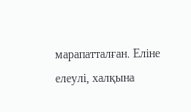марапатталған. Еліне елеулі, халқына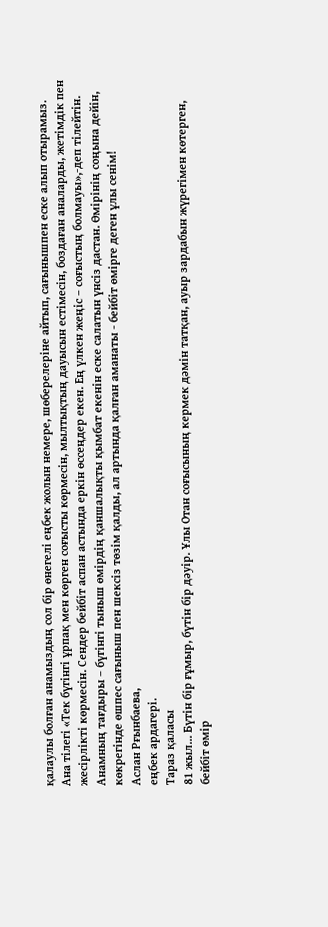қалаулы болған анамыздың сол бір өнегелі еңбек жолын немере, шөберелеріне айтып, сағынышпен еске алып отырамыз. Ана тілегі «Тек бүгінгі ұрпақ мен көрген соғысты көрмесін, мылтықтың дауысын естімесін, боздаған аналарды, жетімдік пен жесірлікті көрмесін. Сендер бейбіт аспан астында еркін өссеңдер екен. Ең үлкен жеңіс – соғыстың болмауы»,-деп тілейтін. Анамның тағдыры – бүгінгі тыныш өмірдің қаншалықты қымбат екенін еске салатын үнсіз дастан. Өмірінің соңына дейін, көкрегінде өшпес сағыныш пен шексіз төзім қалды, ал артында қалған аманаты - бейбіт өмірге деген ұлы сенім!
Аслан Рғынбаева,
еңбек ардагері.
Тараз қаласы
81 жыл... Бүтін бір ғұмыр, бүтін бір дәуір. Ұлы Отан соғысының кермек дәмін татқан, ауыр зардабын жүрегімен көтерген, бейбіт өмір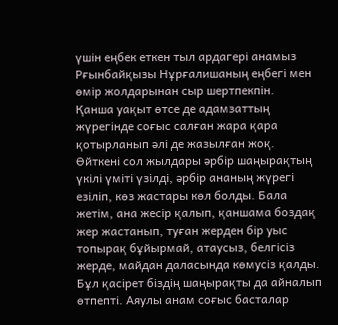үшін еңбек еткен тыл ардагері анамыз Рғынбайқызы Нұрғалишаның еңбегі мен өмір жолдарынан сыр шертпекпін.
Қанша уақыт өтсе де адамзаттың жүрегінде соғыс салған жара қара қотырланып әлі де жазылған жоқ.
Өйткені сол жылдары әрбір шаңырақтың үкілі үміті үзілді, әрбір ананың жүрегі езіліп, көз жастары көл болды. Бала жетім, ана жесір қалып, қаншама боздақ жер жастанып, туған жерден бір уыс топырақ бұйырмай, атаусыз, белгісіз жерде, майдан даласында көмусіз қалды.
Бұл қасірет біздің шаңырақты да айналып өтпепті. Аяулы анам соғыс басталар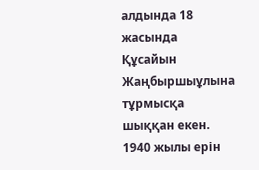алдында 18 жасында Құсайын Жаңбыршыұлына тұрмысқа шыққан екен. 1940 жылы ерін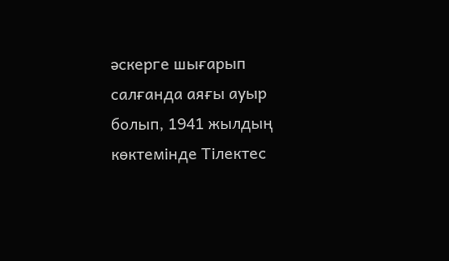әскерге шығарып салғанда аяғы ауыр болып, 1941 жылдың көктемінде Тілектес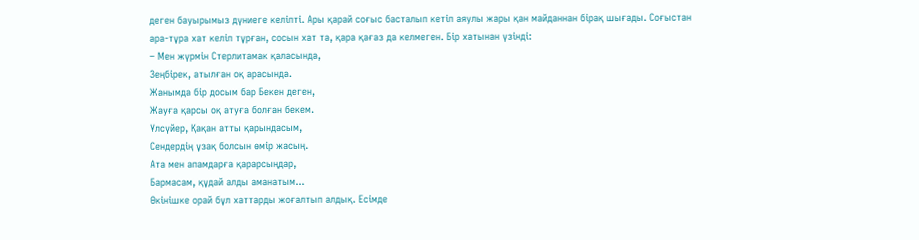деген бауырымыз дүниеге келіпті. Ары қарай соғыс басталып кетіп аяулы жары қан майданнан бірақ шығады. Соғыстан ара-тұра хат келіп тұрған, сосын хат та, қара қағаз да келмеген. Бір хатынан үзінді:
– Мен жүрмін Стерлитамак қаласында,
Зеңбірек, атылған оқ арасында.
Жанымда бір досым бар Бекен деген,
Жауға қарсы оқ атуға болған бекем.
Ұлсүйер, Қақан атты қарындасым,
Сендердің ұзақ болсын өмір жасың.
Ата мен апамдарға қарарсыңдар,
Бармасам, құдай алды аманатым...
Өкінішке орай бұл хаттарды жоғалтып алдық. Есімде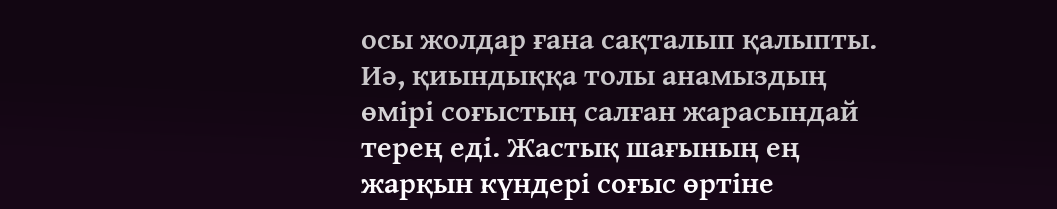осы жолдар ғана сақталып қалыпты.
Иә, қиындыққа толы анамыздың өмірі соғыстың салған жарасындай терең еді. Жастық шағының ең жарқын күндері соғыс өртіне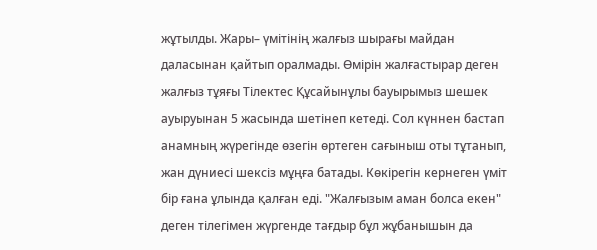жұтылды. Жары– үмітінің жалғыз шырағы майдан даласынан қайтып оралмады. Өмірін жалғастырар деген жалғыз тұяғы Тілектес Құсайынұлы бауырымыз шешек ауыруынан 5 жасында шетінеп кетеді. Сол күннен бастап анамның жүрегінде өзегін өртеген сағыныш оты тұтанып, жан дүниесі шексіз мұңға батады. Көкірегін кернеген үміт бір ғана ұлында қалған еді. "Жалғызым аман болса екен" деген тілегімен жүргенде тағдыр бұл жұбанышын да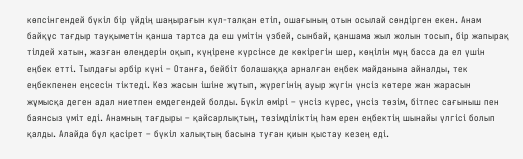көпсінгендей бүкіл бір үйдің шаңырағын күл-талқан етіп, ошағының отын осылай сөндірген екен. Анам байқұс тағдыр тауқыметін қанша тартса да еш үмітін үзбей, сынбай, қаншама жыл жолын тосып, бір жапырақ тілдей хатын, жазған өлеңдерін оқып, күңірене күрсінсе де көкірегін шер, көңілін мұң басса да ел үшін еңбек етті. Тылдағы әрбір күні – Отанға, бейбіт болашаққа арналған еңбек майданына айналды, тек еңбекпенен еңсесін тіктеді. Көз жасын ішіне жұтып, жүрегінің ауыр жүгін үнсіз көтере жан жарасын жұмысқа деген адал ниетпен емдегендей болды. Бүкіл өмірі – үнсіз күрес, үнсіз төзім, бітпес сағыныш пен баянсыз үміт еді. Анамның тағдыры – қайсарлықтың, төзімділіктің һәм ерен еңбектің шынайы үлгісі болып қалды. Алайда бұл қасірет – бүкіл халықтың басына туған қиын қыстау кезең еді.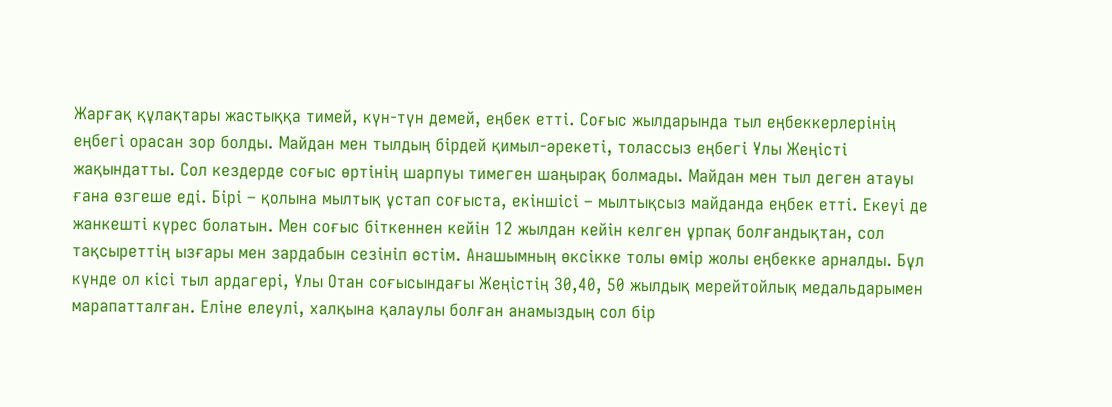Жарғақ құлақтары жастыққа тимей, күн-түн демей, еңбек етті. Соғыс жылдарында тыл еңбеккерлерінің еңбегі орасан зор болды. Майдан мен тылдың бірдей қимыл-әрекеті, толассыз еңбегі Ұлы Жеңісті жақындатты. Сол кездерде соғыс өртінің шарпуы тимеген шаңырақ болмады. Майдан мен тыл деген атауы ғана өзгеше еді. Бірі – қолына мылтық ұстап соғыста, екіншісі – мылтықсыз майданда еңбек етті. Екеуі де жанкешті күрес болатын. Мен соғыс біткеннен кейін 12 жылдан кейін келген ұрпақ болғандықтан, сол тақсыреттің ызғары мен зардабын сезініп өстім. Анашымның өксікке толы өмір жолы еңбекке арналды. Бұл күнде ол кісі тыл ардагері, Ұлы Отан соғысындағы Жеңістің 30,40, 50 жылдық мерейтойлық медальдарымен марапатталған. Еліне елеулі, халқына қалаулы болған анамыздың сол бір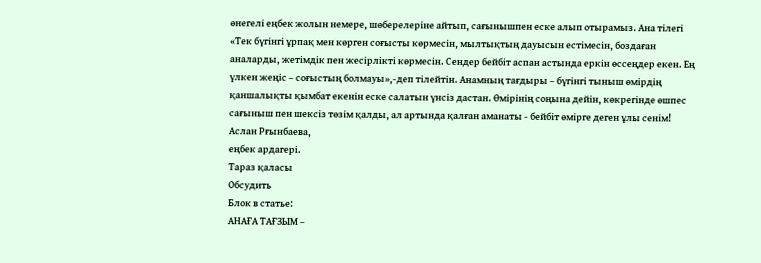өнегелі еңбек жолын немере, шөберелеріне айтып, сағынышпен еске алып отырамыз. Ана тілегі «Тек бүгінгі ұрпақ мен көрген соғысты көрмесін, мылтықтың дауысын естімесін, боздаған аналарды, жетімдік пен жесірлікті көрмесін. Сендер бейбіт аспан астында еркін өссеңдер екен. Ең үлкен жеңіс – соғыстың болмауы»,-деп тілейтін. Анамның тағдыры – бүгінгі тыныш өмірдің қаншалықты қымбат екенін еске салатын үнсіз дастан. Өмірінің соңына дейін, көкрегінде өшпес сағыныш пен шексіз төзім қалды, ал артында қалған аманаты - бейбіт өмірге деген ұлы сенім!
Аслан Рғынбаева,
еңбек ардагері.
Тараз қаласы
Обсудить
Блок в статье:
АНАҒА ТАҒЗЫМ –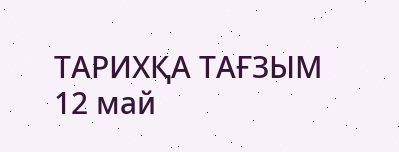ТАРИХҚА ТАҒЗЫМ
12 май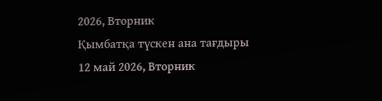2026, Вторник
Қымбатқа түскен ана тағдыры
12 май 2026, Вторник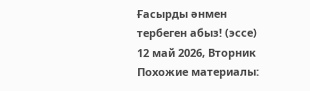Ғасырды әнмен тербеген абыз! (эссе)
12 май 2026, Вторник
Похожие материалы: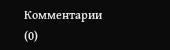Комментарии (0)